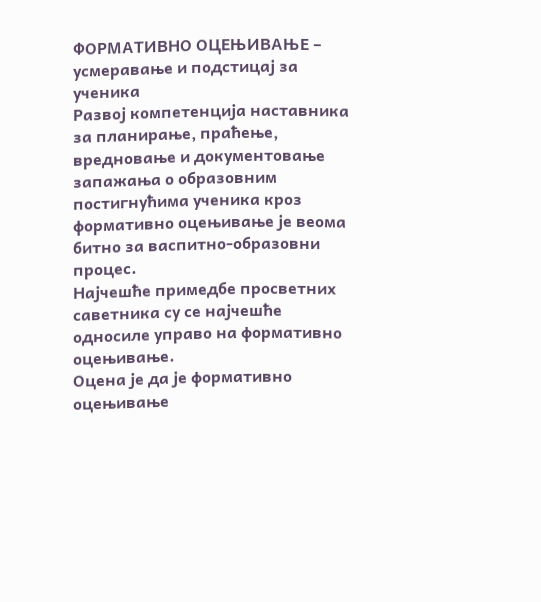ФОРМАТИВНО ОЦЕЊИВАЊЕ – усмеравање и подстицај за ученика
Развој компетенција наставника за планирање, праћење, вредновање и документовање запажања о образовним постигнућима ученика кроз формативно оцењивање је веома битно за васпитно-образовни процес.
Најчешће примедбе просветних саветника су се најчешће односиле управо на формативно оцењивање.
Оцена је да је формативно оцењивање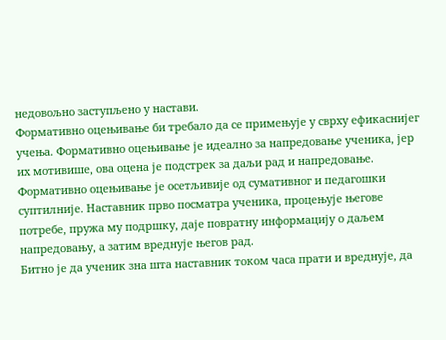недовољно заступљено у настави.
Формативно оцењивање би требало да се примењује у сврху ефикаснијег учења. Формативно оцењивање је идеално за напредовање ученика, јер их мотивише, ова оцена је подстрек за даљи рад и напредовање.
Формативно оцењивање је осетљивије од сумативног и педагошки суптилније. Наставник прво посматра ученика, процењује његове потребе, пружа му подршку, даје повратну информацију о даљем напредовању, а затим вреднује његов рад.
Битно је да ученик зна шта наставник током часа прати и вреднује, да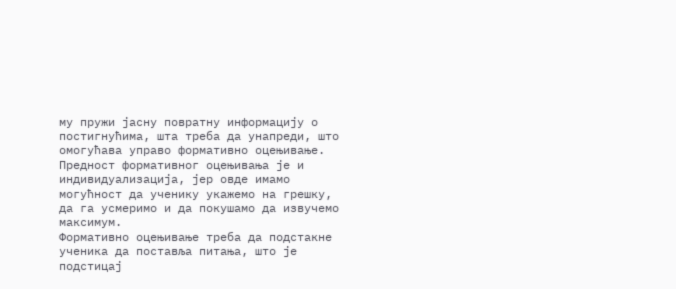му пружи јасну повратну информацију о постигнућима, шта треба да унапреди, што омогућава управо формативно оцењивање.
Предност формативног оцењивања је и индивидуализација, јер овде имамо могућност да ученику укажемо на грешку, да га усмеримо и да покушамо да извучемо максимум.
Формативно оцењивање треба да подстакне ученика да поставља питања, што је подстицај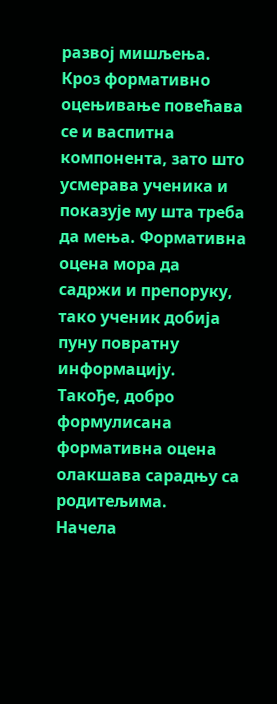развој мишљења. Кроз формативно оцењивање повећава се и васпитна компонента, зато што усмерава ученика и показује му шта треба да мења. Формативна оцена мора да садржи и препоруку, тако ученик добија пуну повратну информацију.
Такође, добро формулисана формативна оцена олакшава сарадњу са родитељима.
Начела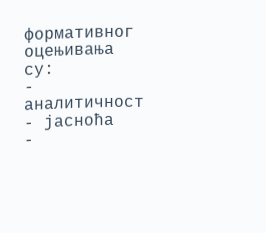формативног оцењивања су:
- аналитичност
- јасноћа
-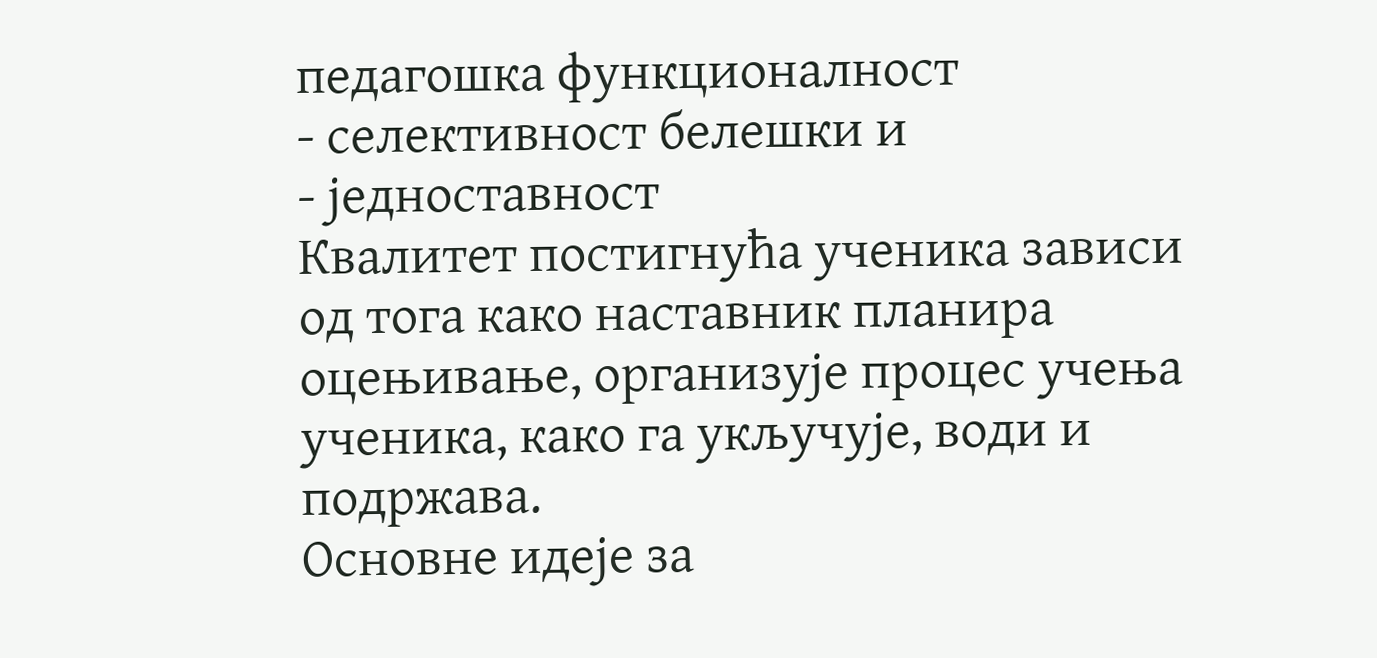педагошка функционалност
- селективност белешки и
- једноставност
Квалитет постигнућа ученика зависи од тога како наставник планира оцењивање, организује процес учења ученика, како га укључује, води и подржава.
Основне идеје за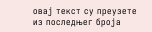овај текст су преузете из последњег броја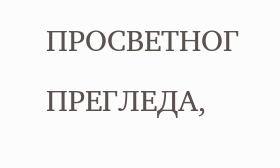ПРОСВЕТНОГ ПРЕГЛЕДА,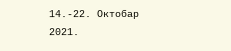14.-22. Октобар 2021.